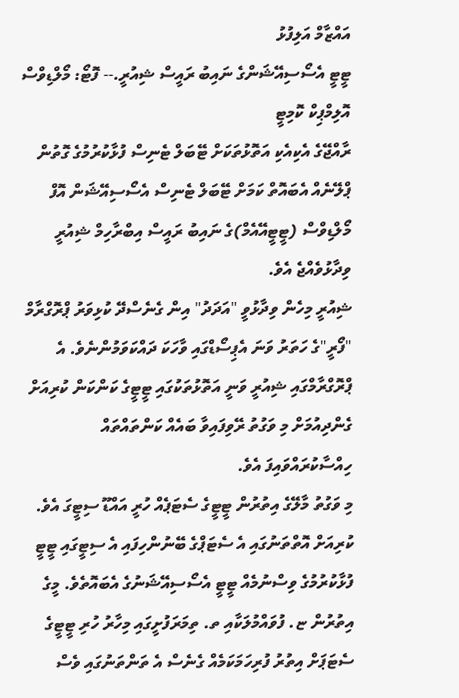އައްޒާމް އަލިފުޅު
ޓީޓީ އެސޯސިއޭޝަންގެ ނައިބު ރައީސް ޝިއުރީ.-- ފޮޓޯ: މޯލްޑިވްސް އޮލިމްޕިކް ކޮމިޓީ
ރާއްޖޭގެ އެކިއެކި އަތޮޅުތަކަށް ޓޭބަލް ޓެނިސް ފުޅާކުރުމުގެ ގޮތުން ޕްލޭނެއް އެބައޮތް ކަމަށް ޓޭބަލް ޓެނިސް އެސޯސިއޭޝަން އޮފް މޯލްޑިވްސް (ޓީޓީއޭއެމް)ގެ ނައިބު ރައީސް އިބްރާހިމް ޝިއުރީ ވިދާޅުވެއްޖެ އެވެ.
ޝިއުރީ މިހެން ވިދާޅުވީ "އަދަދު" އިން ގެނެސްދޭ ކުޅިވަރު ޕްރޮގްރާމް "ފޯރީ"ގެ ހަތަރު ވަނަ އެޕިސޯޑްގައި ވާހަކަ ދައްކަވަމުންނެވެ. އެ ޕްރޮގްރާމްގައި ޝިއުރީ ވަނީ އަތޮޅުތަކުގައި ޓީޓީގެ ކަންކަން ކުރިއަށް ގެންދިއުމަށް މި ވަގުތު ރޭވިފައިވާ ބައެއް ކަންތައްތައް ހިއްސާކުރައްވައިފަ އެވެ.
މި ވަގުތު މާލޭގެ އިތުރުން ޓީޓީގެ ސެޓަޕެއް ހުރީ އައްޑޫ ސިޓީގަ އެވެ. ކުރިއަށް އޮތްތަނުގައި އެ ސެޓަޕްގެ ބޭނުންހިފައި އެ ސިޓީގައި ޓީޓީ ފުޅާކުރުމުގެ ވިސްނުމެއް ޓީޓީ އެސޯސިއޭޝަނުގެ އެބައޮތެވެ. މީގެ އިތުރުން ޏ. ފުވައްމުލަކާއި ތ. ތިމަރަފުށީގައި މިހާރު ހުރި ޓީޓީގެ ސެޓަޕަށް އިތުރު ފުރިހަމަކަމެއް ގެނެސް އެ ތަންތަނުގައި ވެސް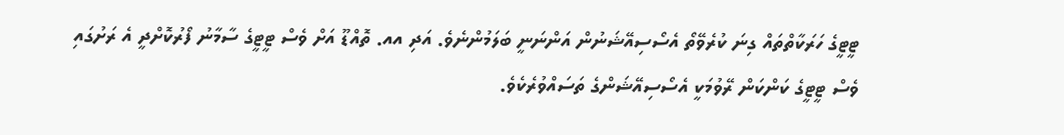ޓީޓީގެ ހަރަކާތްތައް ގިނަ ކުރެވޭތޯ އެސޯސިއޭޝަނުން އަންނަނީ ބަލަމުންނެވެ. އަދި އއ. ތޮއްޑޫ އަށް ވެސް ޓީޓީގެ ސާމާނު ފޯރުކޮށްދީ އެ ރަށުގައި ވެސް ޓީޓީގެ ކަންކަން ރޭވުމަކީ އެސޯސިއޭޝަންގެ ތަސައްވުރެކެވެ.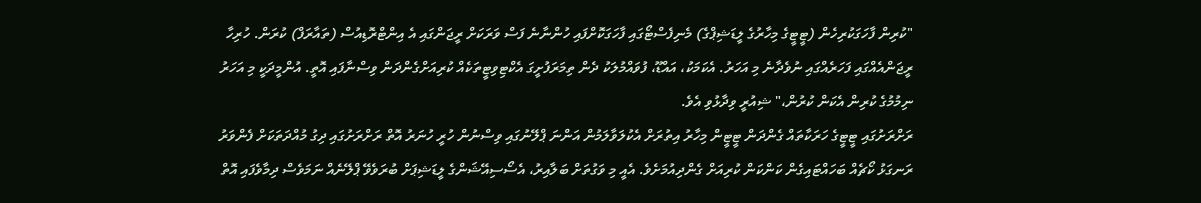"ކުރިން ފާހަގަކުރިހެން (ޓީޓީގެ މިހާރުގެ ލީޑަޝިޕްގެ) މެނިފެސްޓޯގައި ފާހަގަކޮށްފައި ހުންނާނެ ފަސް ވަރަކަށް ރީޖަންގައި އެ އިންޓްރޮޑިއުސް (ތައާރަފް) ކުރަން. ހުރިހާ ރީޖަންއެއްގައި ފަހަރެއްގައި ނުވެދާނެ މި އަހަރު. އެކަމަކު، އައްޑޫ، ފުވައްމުލަކު ދެން ތިމަރަފުށީގަ އެކްޓިވިޓީތަކެއް ކުރިއަށްގެންދަން ވިސްނާފައި އޮތީ. އުންމީދަކީ މި އަހަރު ނިމުމުގެ ކުރިން އެކަން ކުރުން،" ޝިއުރީ ވިދާޅުވި އެވެ.
ރަށްރަށުގައި ޓީޓީގެ ހަރަކާތައް ގެންދަން ޓީޓީން މިހާރު އިތުރަށް އެކުލަވާލަމުން އަންނަ ޕްލޭނުގައި ވިސްނުން ހުރީ ހުނަރު އޮތް ރަށްރަށުގައި ދިގު މުއްދަތަކަށް ފެންވަރު ރަނގަޅު ކޯޗެއް ބަހައްޓައިގެން ކަންކަން ކުރިއަށް ގެންދިއުމަށެވެ. އެއީ މި ވަގުތަށް ބަލާއިރު، އެސޯސިއޭޝަންގެ ލީޑަޝިޕަށް ބުރަވެވޭ ޕްލޭނެއް ނަމަވެސް ދިމާވެފައި އޮތް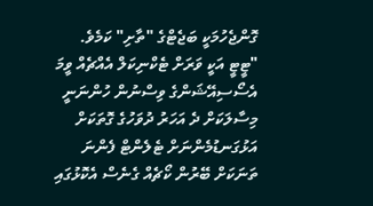ގޮންޖެހުމަކީ ބަޖެޓްގެ "ތާށި" ކަމެވެ.
"ޓީޓީ އަކީ ވަރަށް ޓެކްނިކަލް އެއްޗެއް ވީމަ އެސޯސިއޭޝަންގެ ވިސްނުން ހުންނަނީ މިސާލަކަށް ދެ އަހަރު ދުވަހުގެ ގޮތަކަށް އަޅުގަނޑުމެންނަށް ޓެލެންޓް ފެންނަ ތަނަކަށް ބޭރުން ކޯޗެއް ގެނެސް އެކޮޅުގައި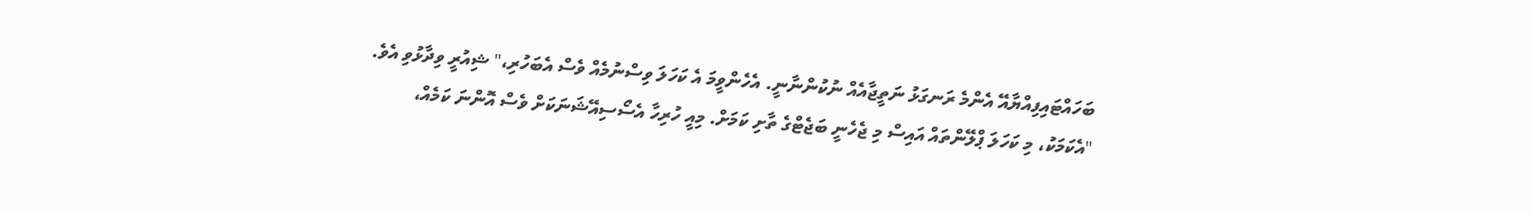ބަހައްޓައިފިއްޔާއޭ އެންމެ ރަނގަޅު ނަތީޖާއެއް ނުކުންނާނީ. އެހެންވީމަ އެ ކަހަލަ ވިސްނުމެއް ވެސް އެބަހުރި،" ޝިއުރީ ވިދާޅުވި އެވެ.
"އެކަމަކު، މި ކަހަލަ ޕްލޭންތައް އައިސް މި ޖެހެނީ ބަޖެޓްގެ ތާށި ކަމަށް. މިއީ ހުރިހާ އެސޯސިއޭޝަނަކަށް ވެސް އޮންނަ ކަމެއް،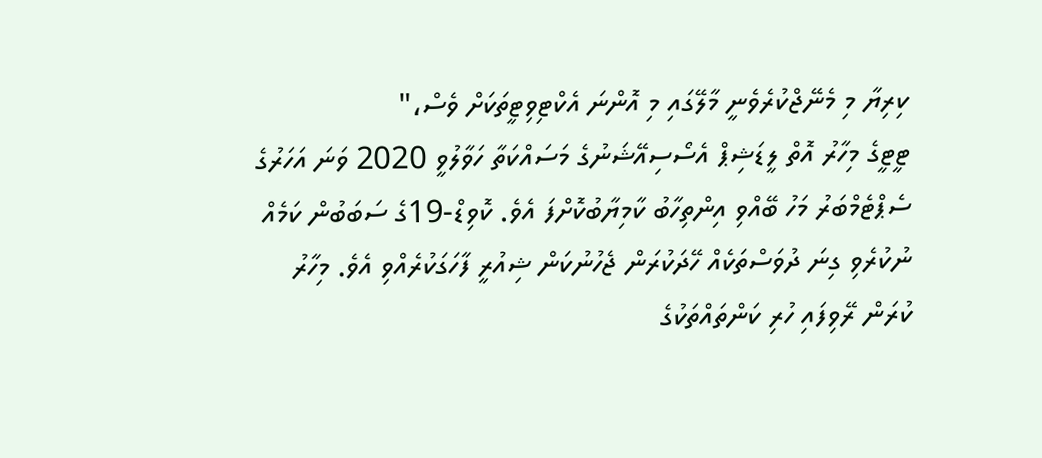ކިރިޔާ މި މެނޭޖްކުރެވެނީ މާލޭގައި މި އޮންނަ އެކްޓިވިޓީތަކަށް ވެސް،"
ޓީޓީގެ މިހާރު އޮތް ލީޑަޝިޕް އެސޯސިއޭޝަނުގެ މަސައްކަތާ ހަވާލުވީ 2020 ވަނަ އަހަރުގެ ސެޕްޓެމްބަރު މަހު ބޭއްވި އިންތިހާބު ކާމިޔާބުކޮށްފަ އެވެ. ކޮވިޑް-19ގެ ސަބަބުން ކަމެއް ނުކުރެވި ގިނަ ދުވަސްތަކެއް ހޭދަކުރަން ޖެހުނުކަން ޝިއުރީ ފާހަގަކުރެއްވި އެވެ. މިހާރު ކުރަން ރޭވިފައި ހުރި ކަންތައްތަކުގެ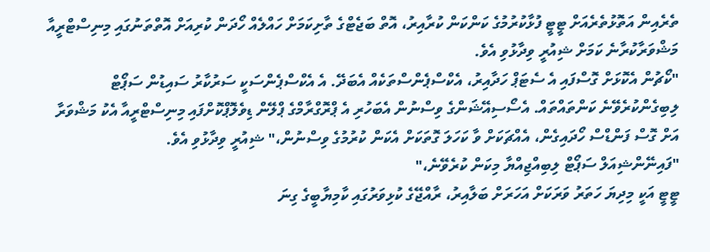ތެރެއިން އަތޮޅުތެރެއަށް ޓީޓީ ފުޅާކުރުމުގެ ކަންކަން ކުރާއިރު، އޮތް ބަޖެޓްގެ ތާށިކަމަށް ހައްލެއް ހޯދަން ކުރިއަށް އޮތްތަނުގައި މިނިސްޓްރީއާ މަޝްވަރާކުރާނެ ކަމަށް ޝިއުރީ ވިދާޅުވި އެވެ.
"ކޯޗުން އެކޮޅަށް ގޮސްފައި އެ ސެޓަޕް ހަދާއިރު، އެކްސްޕެންސްތަކެއް އެބަދޭ. އެ އެކްސްޕެންސަކީ ސަރުކާރު ސައިޑުން ސަޕޯޓް ލިބިގެންކުރެވޭނެ ކަންތައްތައް. އެސޯސިއޭޝަންގެ ވިސްނުން އެބަހުރި އެ ޕްރޮގްރާމްގެ ޕްލޭން ޑިވެލޮޕްކޮށްފައި މިނިސްޓްރީއާ އެކު މަޝްވަރާ އަށް ގޮސް ފަންޑްސް ހޯދައިގެން، އެއްޗަކަށް ވާ ކަހަލަ ގޮތަކަށް އެކަން ކުރުމުގެ ވިސްނުން،" ޝިއުރީ ވިދާޅުވި އެވެ.
"ފައިނޭންޝިއަލް ސަޕޯޓް ލިބިއްޖިއްޔާ މިކަން ކުރެވޭނެ،"
ޓީޓީ އަކީ މިދިޔަ ހަތަރު ވަރަކަށް އަހަރަށް ބަލާއިރު، ރާއްޖޭގެ ކުޅިވަރުގައި ކާމިޔާބީގެ ގިނަ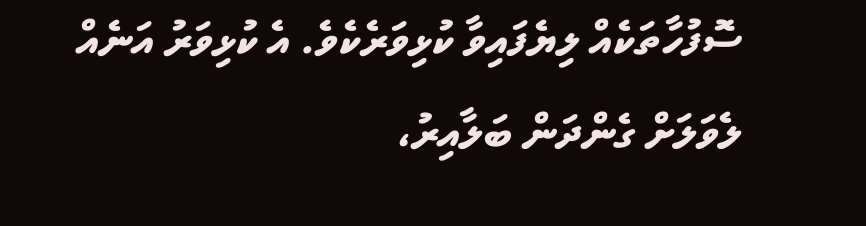ސޮފުހާތަކެއް ލިޔެފައިވާ ކުޅިވަރެކެވެ. އެ ކުޅިވަރު އަނެއް ލެވަލަށް ގެންދަން ބަލާއިރު،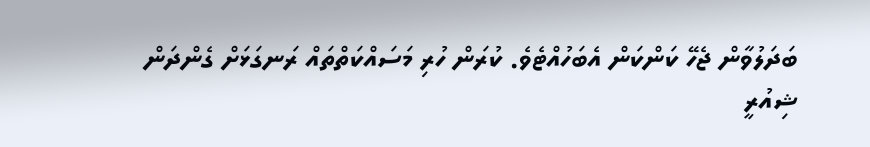ބަދަލުވާން ޖެހޭ ކަންކަން އެބަހުއްޓެވެ. ކުރަން ހުރި މަސައްކަތްތައް ރަނގަޅަށް ގެންދަން ޝިއުރީ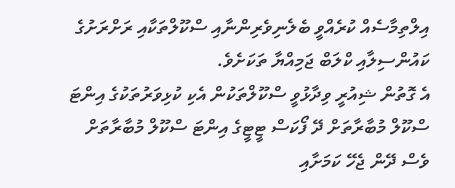އިލްތިމާސެއް ކުރެއްވީ ބެލެނިވެރިންނާއި ސްކޫލްތަކާއި ރަށްރަށުގެ ކައުންސިލާއި ކްލަބް ޖަމިއްޔާ ތަކަށެވެ.
އެ ގޮތުން ޝިއުރީ ވިދާޅުވީ ސްކޫލްތަކުން އެކި ކުޅިވަރުތަކުގެ އިންޓަ ސްކޫލް މުބާރާތަށް ދޭ ފޯކަސް ޓީޓީގެ އިންޓަ ސްކޫލް މުބާރާތަށް ވެސް ދޭން ޖެހޭ ކަމަށާއި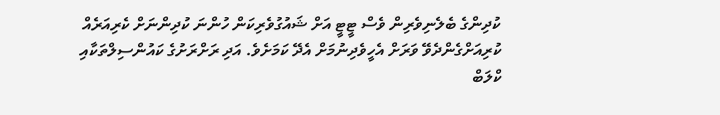ކުދިންގެ ބެލެނިވެރިން ވެސް ޓީޓީ އަށް ޝައުގުވެރިކަން ހުންނަ ކުދިންނަށް ކެރިއަރެއް ކުރިއަށްގެންދެވޭ ވަރަށް އެހީވެދިނުމަށް އެދޭ ކަމަށެވެ. އަދި ރަށްރަށުގެ ކައުންސިލްތަކާއި ކްލަބް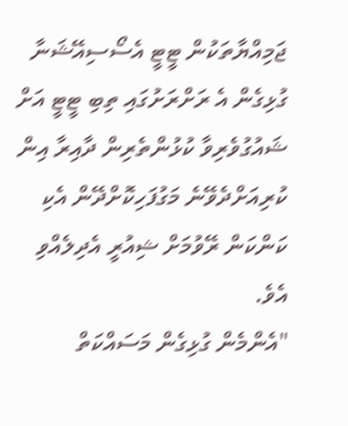ޖަމިއްޔާތަކުން ޓީޓީ އެސޯސިއޭޝަނާ ގުޅިގެން އެ ރަށްރަށުގައި ތިބި ޓީޓީ އަށް ޝައުގުވެރިވާ ކުޅުންތެރިން ދާއިރާ އިން ކުރިއަށްދެވޭނެ މަގުފަހިކޮށްދޭން އެކި ކަންކަން ރޭވުމަށް ޝިއުރީ އެދިލެއްވި އެވެ.
"އެންމެން ގުޅިގެން މަސައްކަތް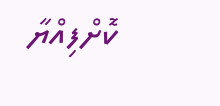ކޮށްފިއްޔާ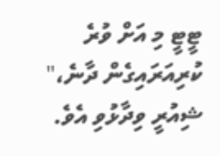ޓީޓީ މި އަށް ވުރެ ކުރިއަރައިގެން ދާނެ،" ޝިއުރީ ވިދާޅުވި އެވެ.